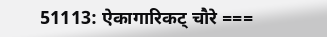51113: ऐकागारिकट् चौरे ===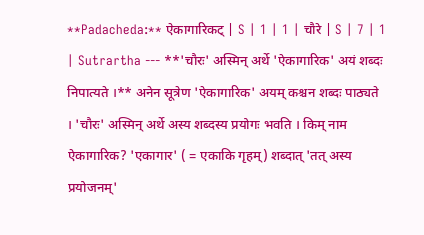**Padacheda:** ऐकागारिकट् | S | 1 | 1 | चौरे | S | 7 | 1 | Sutrartha --- **'चौरः' अस्मिन् अर्थे 'ऐकागारिक' अयं शब्दः निपात्यते ।** अनेन सूत्रेण 'ऐकागारिक' अयम् कश्चन शब्दः पाठ्यते । 'चौरः' अस्मिन् अर्थे अस्य शब्दस्य प्रयोगः भवति । किम् नाम ऐकागारिक? 'एकागार' ( = एकाकि गृहम्) शब्दात् 'तत् अस्य प्रयोजनम्'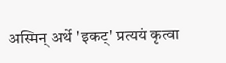अस्मिन् अर्थे 'इकट्' प्रत्ययं कृत्वा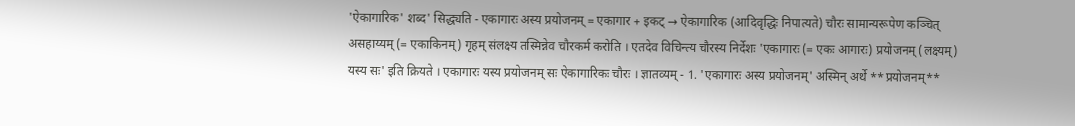'ऐकागारिक' शब्द' सिद्ध्यति - एकागारः अस्य प्रयोजनम् = एकागार + इकट् → ऐकागारिक (आदिवृद्धिः निपात्यते) चौरः सामान्यरूपेण कञ्चित् असहाय्यम् (= एकाकिनम्) गृहम् संलक्ष्य तस्मिन्नेव चौरकर्म करोति । एतदेव विचिन्त्य चौरस्य निर्देशः 'एकागारः (= एकः आगारः) प्रयोजनम् (लक्ष्यम्) यस्य सः' इति क्रियते । एकागारः यस्य प्रयोजनम् सः ऐकागारिकः चौरः । ज्ञातव्यम् - 1. 'एकागारः अस्य प्रयोजनम्' अस्मिन् अर्थे **प्रयोजनम्**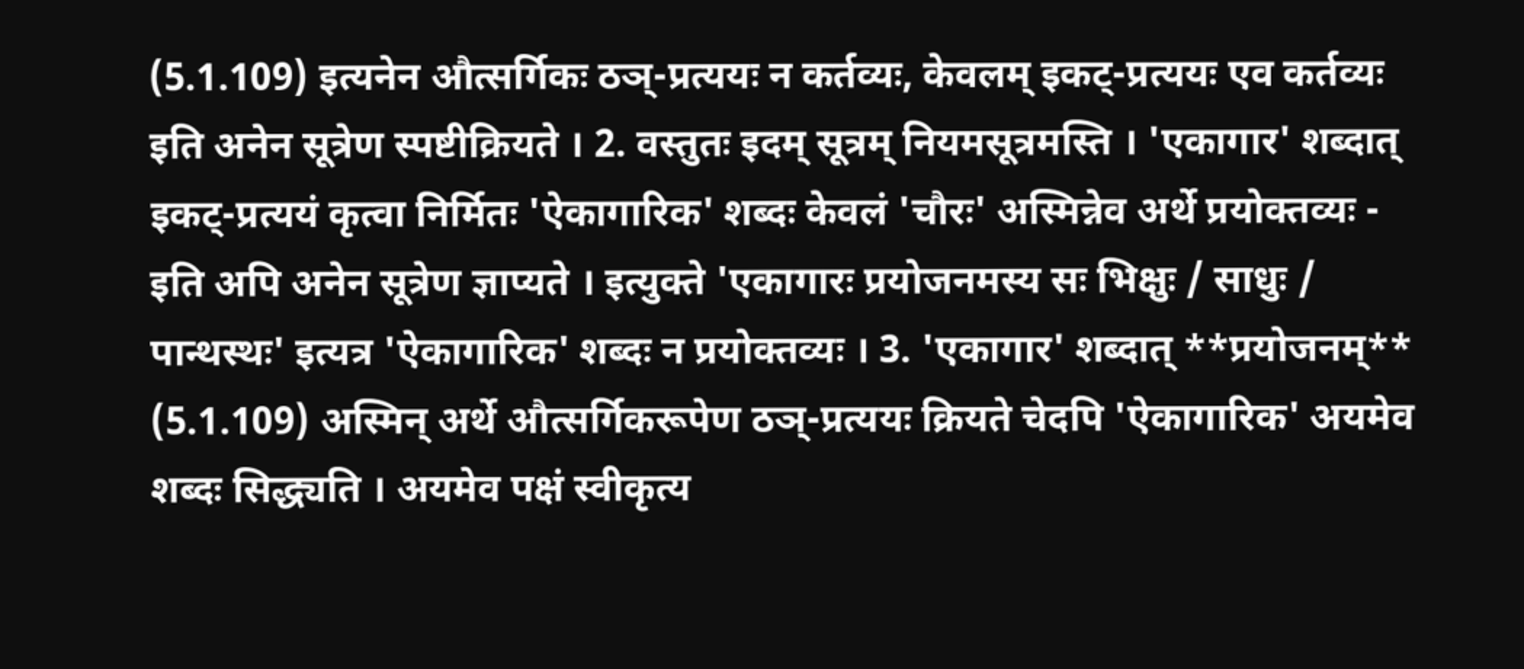(5.1.109) इत्यनेन औत्सर्गिकः ठञ्-प्रत्ययः न कर्तव्यः, केवलम् इकट्-प्रत्ययः एव कर्तव्यः इति अनेन सूत्रेण स्पष्टीक्रियते । 2. वस्तुतः इदम् सूत्रम् नियमसूत्रमस्ति । 'एकागार' शब्दात् इकट्-प्रत्ययं कृत्वा निर्मितः 'ऐकागारिक' शब्दः केवलं 'चौरः' अस्मिन्नेव अर्थे प्रयोक्तव्यः - इति अपि अनेन सूत्रेण ज्ञाप्यते । इत्युक्ते 'एकागारः प्रयोजनमस्य सः भिक्षुः / साधुः / पान्थस्थः' इत्यत्र 'ऐकागारिक' शब्दः न प्रयोक्तव्यः । 3. 'एकागार' शब्दात् **प्रयोजनम्** (5.1.109) अस्मिन् अर्थे औत्सर्गिकरूपेण ठञ्-प्रत्ययः क्रियते चेदपि 'ऐकागारिक' अयमेव शब्दः सिद्ध्यति । अयमेव पक्षं स्वीकृत्य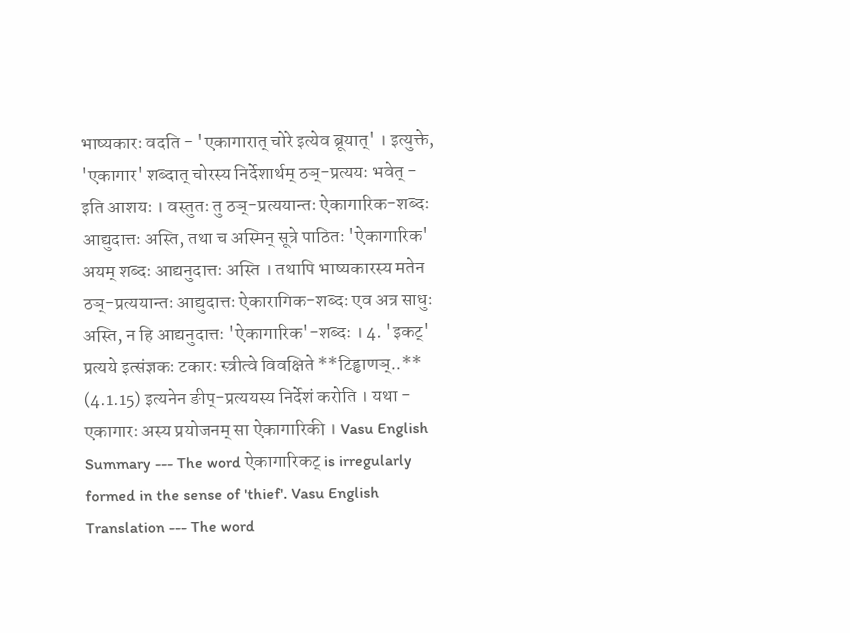भाष्यकारः वदति - 'एकागारात् चोरे इत्येव ब्रूयात्' । इत्युक्ते, 'एकागार' शब्दात् चोरस्य निर्देशार्थम् ठञ्-प्रत्ययः भवेत् - इति आशयः । वस्तुतः तु ठञ्-प्रत्ययान्तः ऐकागारिक-शब्दः आद्युदात्तः अस्ति, तथा च अस्मिन् सूत्रे पाठितः 'ऐकागारिक' अयम् शब्दः आद्यनुदात्तः अस्ति । तथापि भाष्यकारस्य मतेन ठञ्-प्रत्ययान्तः आद्युदात्तः ऐकारागिक-शब्दः एव अत्र साधुः अस्ति, न हि आद्यनुदात्तः 'ऐकागारिक'-शब्दः । 4. 'इकट्' प्रत्यये इत्संज्ञकः टकारः स्त्रीत्वे विवक्षिते **टिड्ढाणञ्..** (4.1.15) इत्यनेन ङीप्-प्रत्ययस्य निर्देशं करोति । यथा - एकागारः अस्य प्रयोजनम् सा ऐकागारिकी । Vasu English Summary --- The word ऐकागारिकट् is irregularly formed in the sense of 'thief'. Vasu English Translation --- The word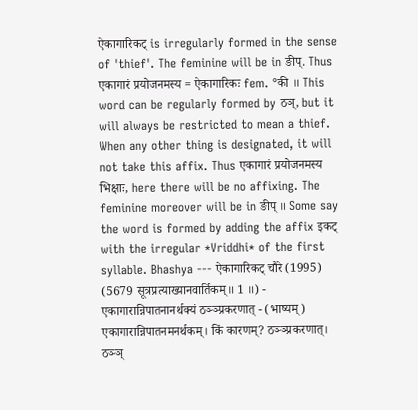ऐकागारिकट् is irregularly formed in the sense of 'thief'. The feminine will be in ङीप्. Thus एकागारं प्रयोजनमस्य = ऐकागारिकः fem. °की ॥ This word can be regularly formed by ठञ्, but it will always be restricted to mean a thief. When any other thing is designated, it will not take this affix. Thus एकागारं प्रयोजनमस्य भिक्षाः, here there will be no affixing. The feminine moreover will be in ङीप् ॥ Some say the word is formed by adding the affix इकट् with the irregular *Vriddhi* of the first syllable. Bhashya --- ऐकागारिकट् चौरे (1995) (5679 सूत्रप्रत्याख्यानवार्तिकम्॥ 1 ॥) - एकागारान्निपातनानर्थक्यं ठञ्ञ्प्रकरणात् - (भाष्यम्) एकागारान्निपातनमनर्थकम्। किं कारणम्? ठञ्ञ्प्रकरणात्। ठञ्ञ्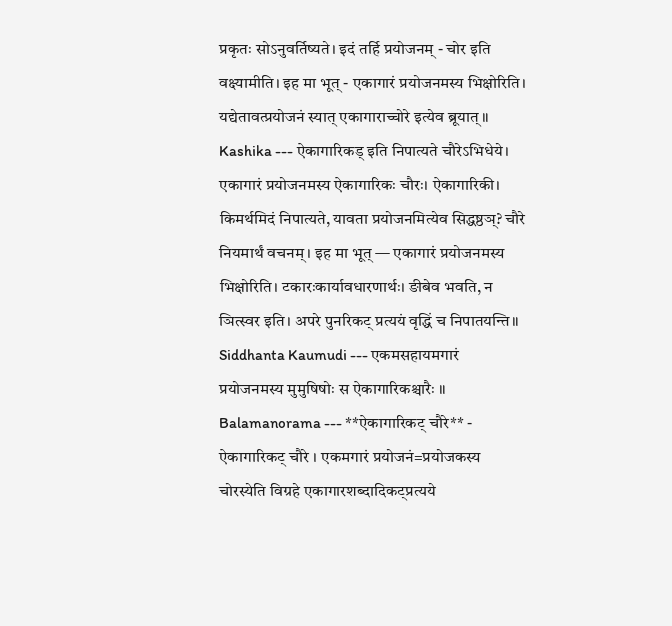प्रकृतः सोऽनुवर्तिष्यते। इदं तर्हि प्रयोजनम् - चोर इति वक्ष्यामीति। इह मा भूत् - एकागारं प्रयोजनमस्य भिक्षोरिति। यद्येतावत्प्रयोजनं स्यात् एकागाराच्चोरे इत्येव ब्रूयात्॥ Kashika --- ऐकागारिकड् इति निपात्यते चौरेऽभिधेये। एकागारं प्रयोजनमस्य ऐकागारिकः चौरः। ऐकागारिकी। किमर्थमिदं निपात्यते, यावता प्रयोजनमित्येव सिद्धष्ठञ्? चौरे नियमार्थं वचनम्। इह मा भूत् — एकागारं प्रयोजनमस्य भिक्षोरिति। टकारःकार्यावधारणार्थः। ङीबेव भवति, न ञित्स्वर इति। अपरे पुनरिकट् प्रत्ययं वृद्धिं च निपातयन्ति॥ Siddhanta Kaumudi --- एकमसहायमगारं प्रयोजनमस्य मुमुषिषोः स ऐकागारिकश्चारैः ॥ Balamanorama --- **ऐकागारिकट् चौरे** - ऐकागारिकट् चौरे । एकमगारं प्रयोजनं=प्रयोजकस्य चोरस्येति विग्रहे एकागारशब्दादिकट्प्रत्यये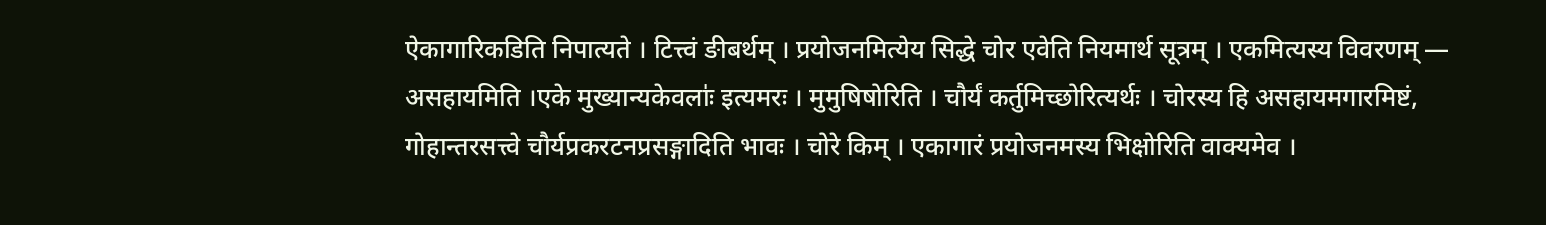ऐकागारिकडिति निपात्यते । टित्त्वं ङीबर्थम् । प्रयोजनमित्येय सिद्धे चोर एवेति नियमार्थ सूत्रम् । एकमित्यस्य विवरणम् — असहायमिति ।एके मुख्यान्यकेवलाः॑ इत्यमरः । मुमुषिषोरिति । चौर्यं कर्तुमिच्छोरित्यर्थः । चोरस्य हि असहायमगारमिष्टं, गोहान्तरसत्त्वे चौर्यप्रकरटनप्रसङ्गादिति भावः । चोरे किम् । एकागारं प्रयोजनमस्य भिक्षोरिति वाक्यमेव ।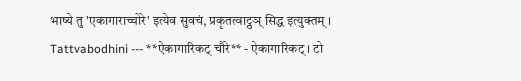भाष्ये तु 'एकागाराच्चोरे' इत्येव सुवचं, प्रकृतत्वाट्ठञ् सिद्ध इत्युक्तम् । Tattvabodhini --- **ऐकागारिकट् चौरे** - ऐकागारिकट् । टो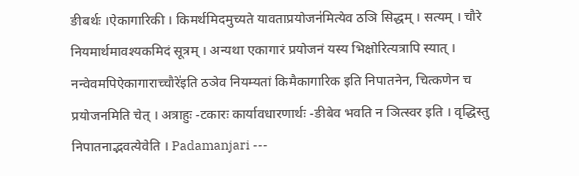ङीबर्थः ।ऐकागारिकी । किमर्थमिदमुच्यते यावताप्रयोजन॑मित्येव ठञि सिद्धम् । सत्यम् । चौरे नियमार्थमावश्यकमिदं सूत्रम् । अन्यथा एकागारं प्रयोजनं यस्य भिक्षोरित्यत्रापि स्यात् । नन्वेवमपिऐकागाराच्चौरे॑इति ठञेव नियम्यतां किमैकागारिक इति निपातनेन, चित्कणेन च प्रयोजनमिति चेत् । अत्राहुः -टकारः कार्यावधारणार्थः -ङीबेव भवति न ञित्स्वर इति । वृद्धिस्तु निपातनाद्भवत्येवेति । Padamanjari ---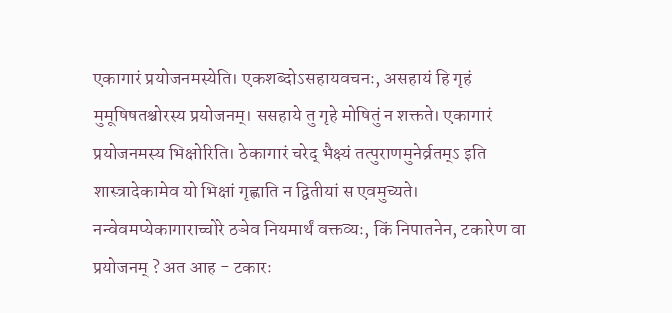एकागारं प्रयोजनमस्येति। एकशब्दोऽसहायवचनः, असहायं हि गृहं मुमूषिषतश्चोरस्य प्रयोजनम्। ससहाये तु गृहे मोषितुं न शक्तते। एकागारं प्रयोजनमस्य भिक्षोरिति। ठेकागारं चरेद् भैक्ष्यं तत्पुराणमुनेर्व्रतम्ऽ इति शास्त्रादेकामेव यो भिक्षां गृह्णाति न द्वितीयां स एवमुच्यते। नन्वेवमप्येकागाराच्चोरे ठञेव नियमार्थं वक्तव्यः, किं निपातनेन, टकारेण वा प्रयोजनम् ? अत आह - टकारः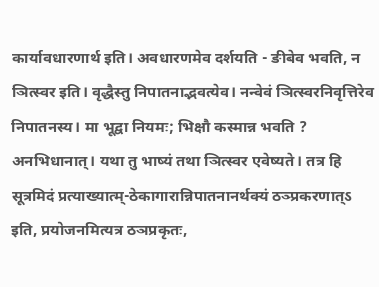कार्यावधारणार्थ इति। अवधारणमेव दर्शयति - ङीबेव भवति, न ञित्स्वर इति। वृद्धैस्तु निपातनाद्भवत्येव। नन्वेवं ञित्स्वरनिवृत्तिरेव निपातनस्य। मा भूद्वा नियमः; भिक्षौ कस्मान्न भवति ? अनभिधानात्। यथा तु भाष्यं तथा ञित्स्वर एवेष्यते। तत्र हि सूत्रमिदं प्रत्याख्यात्म्-ठेकागारान्निपातनानर्थक्यं ठञ्प्रकरणात्ऽ इति, प्रयोजनमित्यत्र ठञप्रकृतः,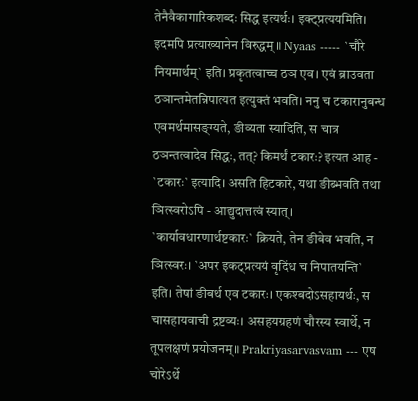तेनैवैकागारिकशब्दः सिद्ध इत्यर्थः। इक्ट्प्रत्ययमिति। इदमपि प्रत्याख्यानेन विरुद्धम् ॥ Nyaas ----- `चौरे नियमार्थम्` इति। प्रकृतत्वाच्च ठञ एव। एवं ब्राउवता ठञान्तमेतन्निपात्यत इत्युक्तं भवति। ननु च टकारानुबन्ध एवमर्थमासङ्ग्यते, ङीव्यता स्यादिति, स चात्र ठञन्तत्वादेव सिद्धः, तत्? किमर्थं टकारः? इत्यत आह - `टकारः` इत्यादि। असति हिटकारे, यथा ङीब्भवति तथा ञित्स्वरोऽपि - आद्युदात्तत्वं स्यात्। `कार्यावधारणार्थष्टकारः` क्रियते, तेन ङीबेव भवति, न ञित्स्वरः। `अपर इकट्प्रत्ययं वृदिंध च निपातयन्ति` इति। तेषां ङीबर्थ एव टकारः। एकश्बदोऽसहायर्थः, स चासहायवाची द्रष्टव्यः। असहयग्रहणं चौरस्य स्वार्थे, न तूपलक्षणं प्रयोजनम्॥ Prakriyasarvasvam --- एष चोरेऽर्थे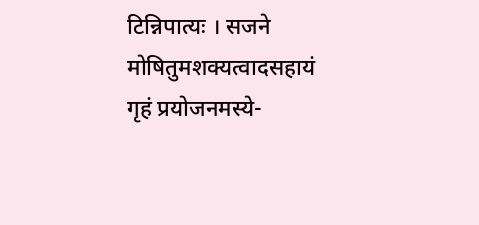टिन्निपात्यः । सजने मोषितुमशक्यत्वादसहायं गृहं प्रयोजनमस्ये-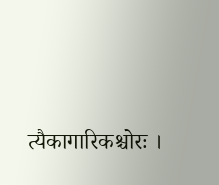त्यैकागारिकश्चोरः ।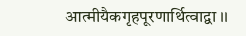आत्मीयैकगृहपूरणार्थित्वाद्वा ।।